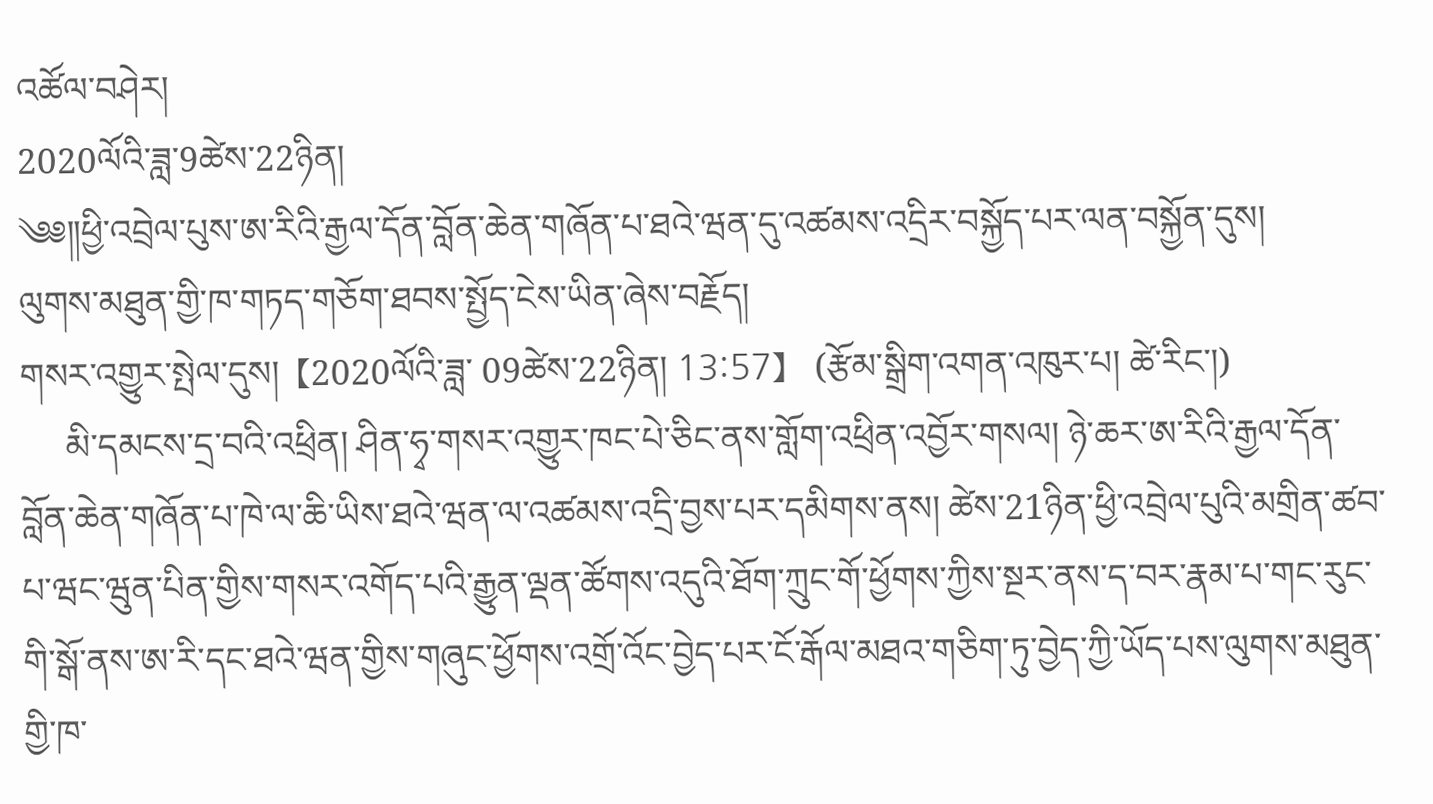འཚོལ་བཤེར།
2020ལོའི་ཟླ་9ཚེས་22ཉིན།
༄༅༎ཕྱི་འབྲེལ་པུས་ཨ་རིའི་རྒྱལ་དོན་བློན་ཆེན་གཞོན་པ་ཐའེ་ཝན་དུ་འཚམས་འདྲིར་བསྐྱོད་པར་ལན་བསྐྱོན་དུས།
ལུགས་མཐུན་གྱི་ཁ་གཏད་གཅོག་ཐབས་སྤྱོད་ངེས་ཡིན་ཞེས་བརྗོད།
གསར་འགྱུར་སྤེལ་དུས།  【2020ལོའི་ཟླ་ 09ཚེས་22ཉིན། 13:57】   (རྩོམ་སྒྲིག་འགན་འཁུར་པ། ཚེ་རིང་།)
     མི་དམངས་དྲ་བའི་འཕྲིན། ཤིན་ཧྭ་གསར་འགྱུར་ཁང་པེ་ཅིང་ནས་གློག་འཕྲིན་འབྱོར་གསལ། ཉེ་ཆར་ཨ་རིའི་རྒྱལ་དོན་བློན་ཆེན་གཞོན་པ་ཁེ་ལ་ཆི་ཡིས་ཐའེ་ཝན་ལ་འཚམས་འདྲི་བྱས་པར་དམིགས་ནས། ཚེས་21ཉིན་ཕྱི་འབྲེལ་པུའི་མགྲིན་ཚབ་པ་ཝང་ཝུན་པིན་གྱིས་གསར་འགོད་པའི་རྒྱུན་ལྡན་ཚོགས་འདུའི་ཐོག་ཀྲུང་གོ་ཕྱོགས་ཀྱིས་སྔར་ནས་ད་བར་རྣམ་པ་གང་རུང་གི་སྒོ་ནས་ཨ་རི་དང་ཐའེ་ཝན་གྱིས་གཞུང་ཕྱོགས་འགྲོ་འོང་བྱེད་པར་ངོ་རྒོལ་མཐའ་གཅིག་ཏུ་བྱེད་ཀྱི་ཡོད་པས་ལུགས་མཐུན་གྱི་ཁ་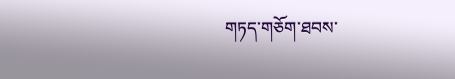གཏད་གཅོག་ཐབས་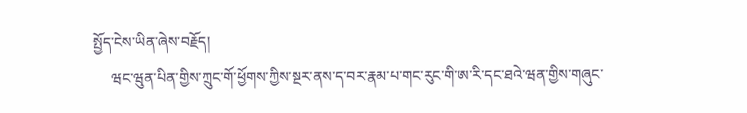སྤྱོད་ངེས་ཡིན་ཞེས་བརྗོད།
     ཝང་ཝུན་པིན་གྱིས་ཀྲུང་གོ་ཕྱོགས་ཀྱིས་སྔར་ནས་ད་བར་རྣམ་པ་གང་རུང་གི་ཨ་རི་དང་ཐའེ་ཝན་གྱིས་གཞུང་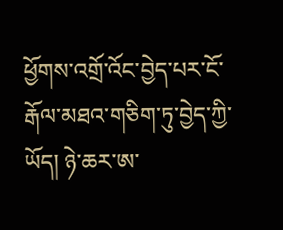ཕྱོགས་འགྲོ་འོང་བྱེད་པར་ངོ་རྒོལ་མཐའ་གཅིག་ཏུ་བྱེད་ཀྱི་ཡོད། ཉེ་ཆར་ཨ་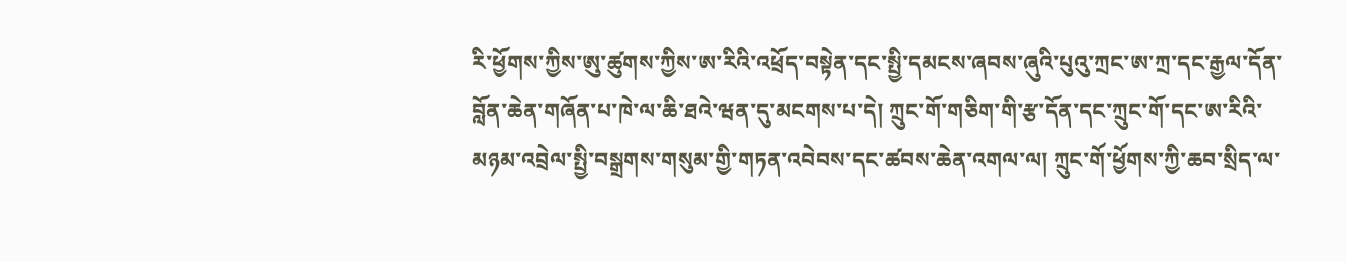རི་ཕྱོགས་ཀྱིས་ཨུ་ཚུགས་ཀྱིས་ཨ་རིའི་འཕྲོད་བསྟེན་དང་སྤྱི་དམངས་ཞབས་ཞུའི་པུའུ་ཀྲང་ཨ་ཀྲ་དང་རྒྱལ་དོན་བློན་ཆེན་གཞོན་པ་ཁེ་ལ་ཆི་ཐའེ་ཝན་དུ་མངགས་པ་དེ། ཀྲུང་གོ་གཅིག་གི་རྩ་དོན་དང་ཀྲུང་གོ་དང་ཨ་རིའི་མཉམ་འབྲེལ་སྤྱི་བསྒྲགས་གསུམ་གྱི་གཏན་འབེབས་དང་ཚབས་ཆེན་འགལ་ལ། ཀྲུང་གོ་ཕྱོགས་ཀྱི་ཆབ་སྲིད་ལ་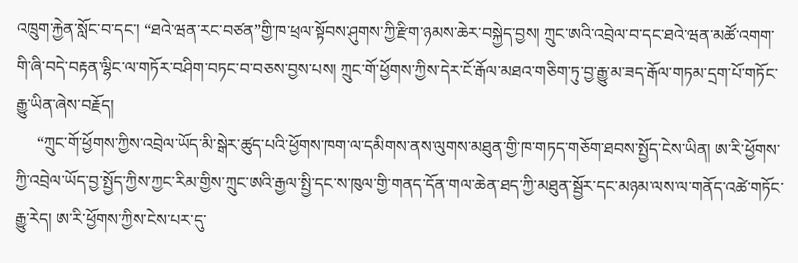འཁྲུག་རྐྱེན་སློང་བ་དང་། “ཐའེ་ཝན་རང་བཙན”གྱི་ཁ་ཕྲལ་སྟོབས་ཤུགས་ཀྱི་རྫིག་ཉམས་ཆེར་བསྐྱེད་བྱས། ཀྲུང་ཨའི་འབྲེལ་བ་དང་ཐའེ་ཝན་མཚོ་འགག་གི་ཞི་བདེ་བརྟན་ལྷིང་ལ་གཏོར་བཤིག་བཏང་བ་བཅས་བྱས་པས། ཀྲུང་གོ་ཕྱོགས་ཀྱིས་དེར་ངོ་རྒོལ་མཐའ་གཅིག་ཏུ་བྱ་རྒྱུ་མ་ཟད་རྒོལ་གཏམ་དྲག་པོ་གཏོང་རྒྱུ་ཡིན་ཞེས་བརྗོད།
     “ཀྲུང་གོ་ཕྱོགས་ཀྱིས་འབྲེལ་ཡོད་མི་སྒེར་ཚུད་པའི་ཕྱོགས་ཁག་ལ་དམིགས་ནས་ལུགས་མཐུན་གྱི་ཁ་གཏད་གཅོག་ཐབས་སྤྱོད་ངེས་ཡིན། ཨ་རི་ཕྱོགས་ཀྱི་འབྲེལ་ཡོད་བྱ་སྤྱོད་ཀྱིས་ཀྱང་རིམ་གྱིས་ཀྲུང་ཨའི་རྒྱལ་སྤྱི་དང་ས་ཁུལ་གྱི་གནད་དོན་གལ་ཆེན་ཐད་ཀྱི་མཐུན་སྦྱོར་དང་མཉམ་ལས་ལ་གནོད་འཚེ་གཏོང་རྒྱུ་རེད། ཨ་རི་ཕྱོགས་ཀྱིས་ངེས་པར་དུ་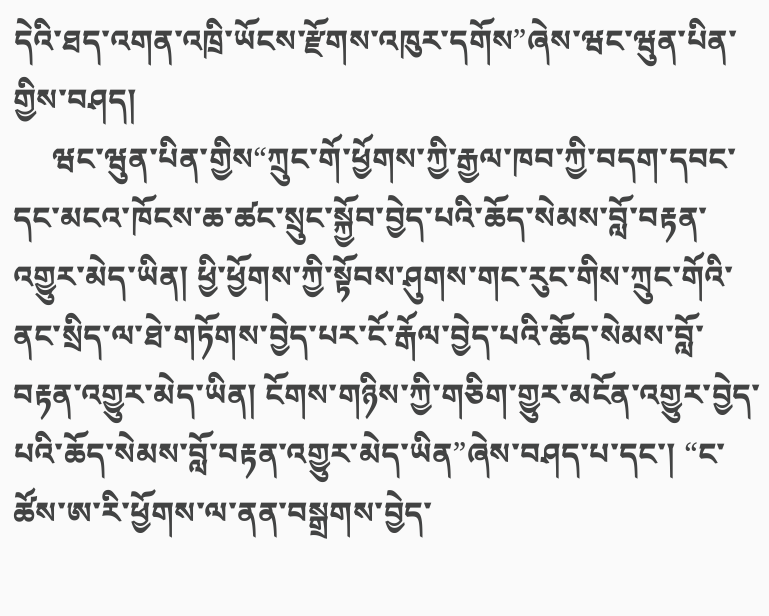དེའི་ཐད་འགན་འཁྲི་ཡོངས་རྫོགས་འཁུར་དགོས”ཞེས་ཝང་ཝུན་པིན་གྱིས་བཤད།
     ཝང་ཝུན་པིན་གྱིས“ཀྲུང་གོ་ཕྱོགས་ཀྱི་རྒྱལ་ཁབ་ཀྱི་བདག་དབང་དང་མངའ་ཁོངས་ཆ་ཚང་སྲུང་སྐྱོབ་བྱེད་པའི་ཆོད་སེམས་བློ་བརྟན་འགྱུར་མེད་ཡིན། ཕྱི་ཕྱོགས་ཀྱི་སྟོབས་ཤུགས་གང་རུང་གིས་ཀྲུང་གོའི་ནང་སྲིད་ལ་ཐེ་གཏོགས་བྱེད་པར་ངོ་རྒོལ་བྱེད་པའི་ཆོད་སེམས་བློ་བརྟན་འགྱུར་མེད་ཡིན། ངོགས་གཉིས་ཀྱི་གཅིག་གྱུར་མངོན་འགྱུར་བྱེད་པའི་ཆོད་སེམས་བློ་བརྟན་འགྱུར་མེད་ཡིན”ཞེས་བཤད་པ་དང་། “ང་ཚོས་ཨ་རི་ཕྱོགས་ལ་ནན་བསྒྲགས་བྱེད་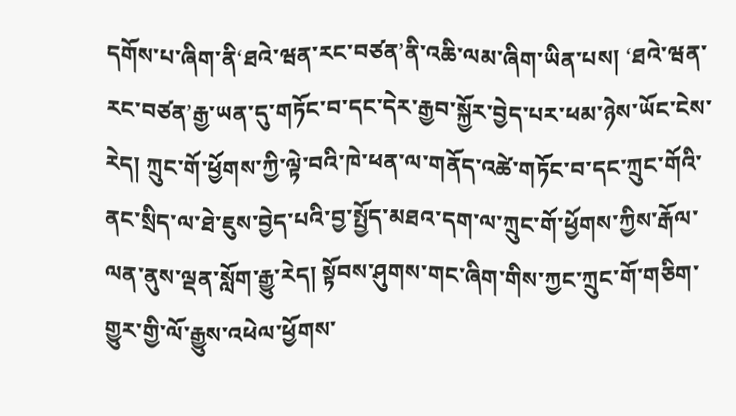དགོས་པ་ཞིག་ནི‘ཐའེ་ཝན་རང་བཙན’ནི་འཆི་ལམ་ཞིག་ཡིན་པས། ‘ཐའེ་ཝན་རང་བཙན’རྒྱ་ཡན་དུ་གཏོང་བ་དང་དེར་རྒྱབ་སྐྱོར་བྱེད་པར་ཕམ་ཉེས་ཡོང་ངེས་རེད། ཀྲུང་གོ་ཕྱོགས་ཀྱི་ལྟེ་བའི་ཁེ་ཕན་ལ་གནོད་འཚེ་གཏོང་བ་དང་ཀྲུང་གོའི་ནང་སྲིད་ལ་ཐེ་ཇུས་བྱེད་པའི་བྱ་སྤྱོད་མཐའ་དག་ལ་ཀྲུང་གོ་ཕྱོགས་ཀྱིས་རྒོལ་ལན་ནུས་ལྡན་སློག་རྒྱུ་རེད། སྟོབས་ཤུགས་གང་ཞིག་གིས་ཀྱང་ཀྲུང་གོ་གཅིག་གྱུར་གྱི་ལོ་རྒྱུས་འཕེལ་ཕྱོགས་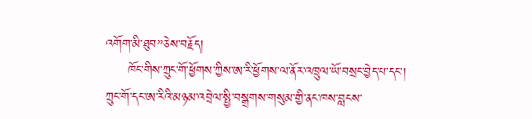འགོག་མི་ཐུབ”ཅེས་བརྗོད།
     ཁོང་གིས་ཀྲུང་གོ་ཕྱོགས་ཀྱིས་ཨ་རི་ཕྱོགས་ལ་ནོར་འཁྲུལ་ཡོ་བསྲང་བྱེད་པ་དང་། ཀྲུང་གོ་དང་ཨ་རིའི་མཉམ་འབྲེལ་སྤྱི་བསྒྲགས་གསུམ་གྱི་ནང་ཁས་བླངས་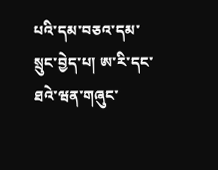པའི་དམ་བཅའ་དམ་སྲུང་བྱེད་པ། ཨ་རི་དང་ཐའེ་ཝན་གཞུང་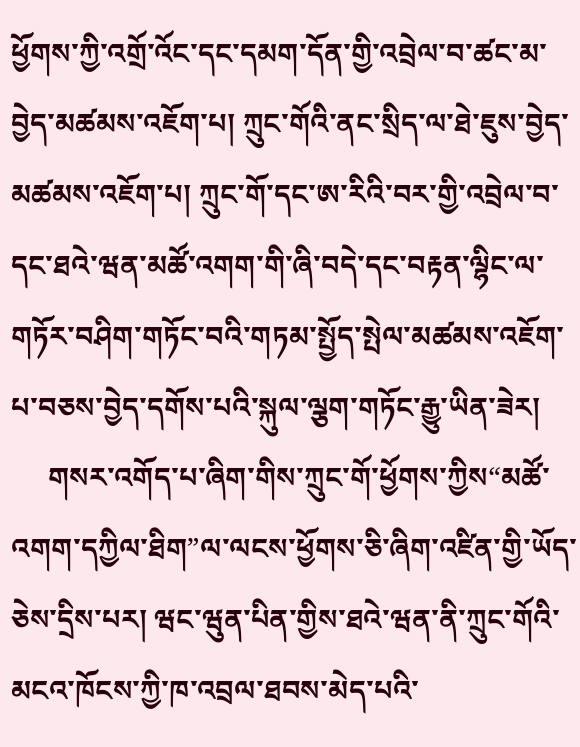ཕྱོགས་ཀྱི་འགྲོ་འོང་དང་དམག་དོན་གྱི་འབྲེལ་བ་ཚང་མ་བྱེད་མཚམས་འཇོག་པ། ཀྲུང་གོའི་ནང་སྲིད་ལ་ཐེ་ཇུས་བྱེད་མཚམས་འཇོག་པ། ཀྲུང་གོ་དང་ཨ་རིའི་བར་གྱི་འབྲེལ་བ་དང་ཐའེ་ཝན་མཚོ་འགག་གི་ཞི་བདེ་དང་བརྟན་ལྷིང་ལ་གཏོར་བཤིག་གཏོང་བའི་གཏམ་སྤྱོད་སྤེལ་མཚམས་འཇོག་པ་བཅས་བྱེད་དགོས་པའི་སྐུལ་ལྕག་གཏོང་རྒྱུ་ཡིན་ཟེར།
     གསར་འགོད་པ་ཞིག་གིས་ཀྲུང་གོ་ཕྱོགས་ཀྱིས“མཚོ་འགག་དཀྱིལ་ཐིག”ལ་ལངས་ཕྱོགས་ཅི་ཞིག་འཛིན་གྱི་ཡོད་ཅེས་དྲིས་པར། ཝང་ཝུན་པིན་གྱིས་ཐའེ་ཝན་ནི་ཀྲུང་གོའི་མངའ་ཁོངས་ཀྱི་ཁ་འབྲལ་ཐབས་མེད་པའི་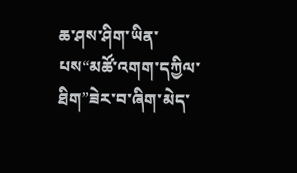ཆ་ཤས་ཤིག་ཡིན་པས“མཚོ་འགག་དཀྱིལ་ཐིག”ཟེར་བ་ཞིག་མེད་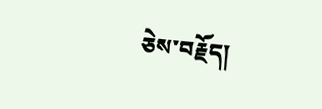ཅེས་བརྗོད།